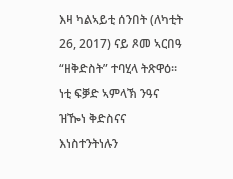እዛ ካልኣይቲ ሰንበት (ለካቲት 26, 2017) ናይ ጾመ ኣርበዓ “ዘቅድስት” ተባሂላ ትጽዋዕ። ነቲ ፍቓድ ኣምላኽ ንዓና ዝዀነ ቅድስናና እነስተንትነሉን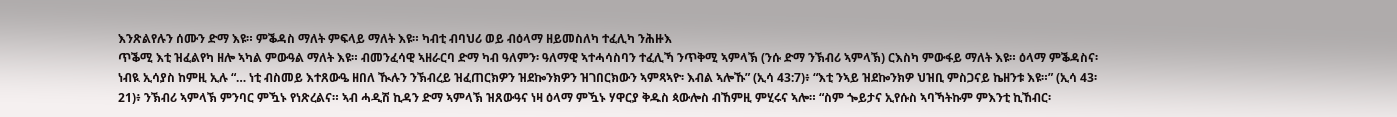እንጽልየሉን ሰሙን ድማ እዩ። ምቕዳስ ማለት ምፍላይ ማለት እዩ። ካብቲ ብባህሪ ወይ ብዕላማ ዘይመስለካ ተፈሊካ ንሕዙእ
ጥቕሚ እቲ ዝፈልየካ ዘሎ ኣካል ምውዓል ማለት እዩ። ብመንፈሳዊ ኣዘራርባ ድማ ካብ ዓለምን፡ ዓለማዊ ኣተሓሳስባን ተፈሊኻ ንጥቅሚ ኣምላኽ (ንሱ ድማ ንኽብሪ ኣምላኽ) ርእስካ ምውፋይ ማለት እዩ። ዕላማ ምቕዳስና፡ ነብዪ ኢሳያስ ከምዚ ኢሉ “… ነቲ ብስመይ እተጸውዔ ዘበለ ዂሉን ንኽብረይ ዝፈጠርክዎን ዝደኰንክዎን ዝገበርክውን ኣምጻኣዮ፡ እብል ኣሎኹ” (ኢሳ 43:7)፥ “እቲ ንኣይ ዝደኰንክዎ ህዝቢ ምስጋናይ ኬዘንቱ እዩ።” (ኢሳ 43፡21)፥ ንኽብሪ ኣምላኽ ምንባር ምዃኑ የነጽረልና። ኣብ ሓዲሽ ኪዳን ድማ ኣምላኽ ዝጸውዓና ነዛ ዕላማ ምዃኑ ሃዋርያ ቅዱስ ጳውሎስ ብኸምዚ ምሂሩና ኣሎ። “ስም ጐይታና ኢየሱስ ኣባኻትኩም ምእንቲ ኪኸብር፡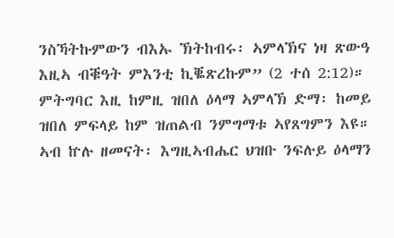ንስኻትኩምውን ብእኡ ኽትከብሩ፡ ኣምላኽና ነዛ ጽውዓ እዚኣ ብቑዓት ምእንቲ ኪቘጽረኩም” (2 ተሰ 2:12)። ምትግባር እዚ ከምዚ ዝበለ ዕላማ ኣምላኽ ድማ፡ ከመይ ዝበለ ምፍላይ ከም ዝጠልብ ንምግማቱ ኣየጸግምን እዩ። ኣብ ኵሉ ዘመናት፡ እግዚኣብሔር ህዝቡ ንፍሉይ ዕላማን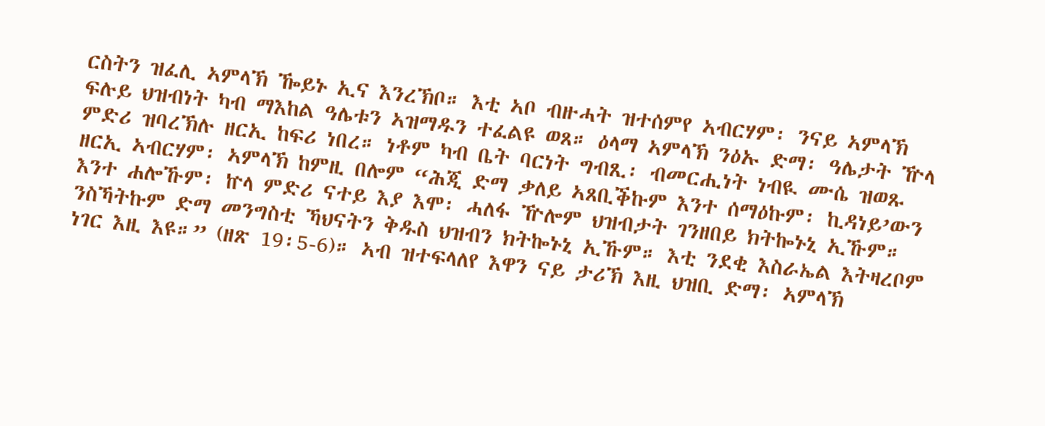ርስትን ዝፈሊ ኣምላኽ ዀይኑ ኢና እንረኽቦ። እቲ ኣቦ ብዙሓት ዝተሰምየ ኣብርሃም፡ ንናይ ኣምላኽ ፍሉይ ህዝብነት ካብ ማእከል ዓሌቱን ኣዝማዱን ተፈልዩ ወጸ። ዕላማ ኣምላኽ ንዕኡ ድማ፡ ዓሌታት ዅላ ምድሪ ዝባረኽሉ ዘርኢ ከፍሪ ነበረ። ነቶም ካብ ቤት ባርነት ግብጺ፡ ብመርሒነት ነብዪ ሙሴ ዝወጹ ዘርኢ ኣብርሃም፡ ኣምላኽ ከምዚ በሎም “ሕጂ ድማ ቃለይ ኣጸቢቕኩም እንተ ሰማዕኩም፡ ኪዳነይ’ውን እንተ ሐሎኹም፡ ኵላ ምድሪ ናተይ እያ እሞ፡ ሓለፋ ዅሎም ህዝብታት ገንዘበይ ክትኰኑኒ ኢኹም። ንስኻትኩም ድማ መንግስቲ ኻህናትን ቅዱስ ህዝብን ክትኰኑኒ ኢኹም። እቲ ንደቂ እስራኤል እትዛረቦም ነገር እዚ እዩ።” (ዘጽ 19፡5-6)። ኣብ ዝተፍላለየ እዋን ናይ ታሪኽ እዚ ህዝቢ ድማ፡ ኣምላኽ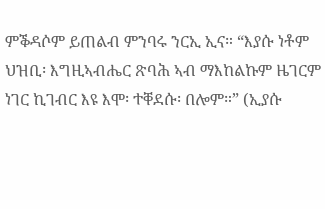ምቕዳሶም ይጠልብ ምንባሩ ንርኢ ኢና። “እያሱ ነቶም ህዝቢ፡ እግዚኣብሔር ጽባሕ ኣብ ማእከልኩም ዜገርም ነገር ኪገብር እዩ እሞ፡ ተቐደሱ፡ በሎም።” (ኢያሱ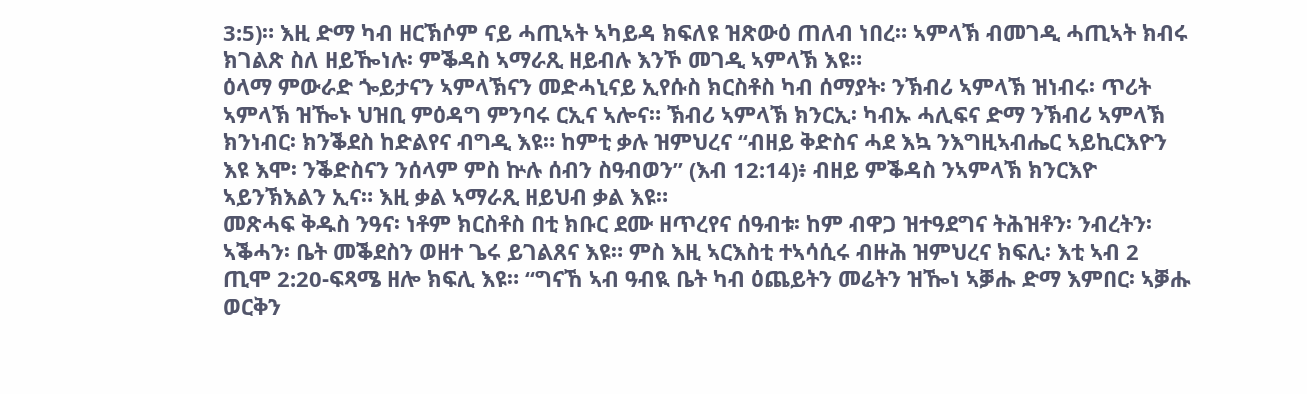3:5)። እዚ ድማ ካብ ዘርኽሶም ናይ ሓጢኣት ኣካይዳ ክፍለዩ ዝጽውዕ ጠለብ ነበረ። ኣምላኽ ብመገዲ ሓጢኣት ክብሩ ክገልጽ ስለ ዘይዀነሉ፡ ምቕዳስ ኣማራጺ ዘይብሉ እንኾ መገዲ ኣምላኽ እዩ።
ዕላማ ምውራድ ጐይታናን ኣምላኽናን መድሓኒናይ ኢየሱስ ክርስቶስ ካብ ሰማያት፡ ንኽብሪ ኣምላኽ ዝነብሩ፡ ጥሪት ኣምላኽ ዝዀኑ ህዝቢ ምዕዳግ ምንባሩ ርኢና ኣሎና። ኽብሪ ኣምላኽ ክንርኢ፡ ካብኡ ሓሊፍና ድማ ንኽብሪ ኣምላኽ ክንነብር፡ ክንቕደስ ከድልየና ብግዲ እዩ። ከምቲ ቃሉ ዝምህረና “ብዘይ ቅድስና ሓደ እኳ ንእግዚኣብሔር ኣይኪርእዮን እዩ እሞ፡ ንቕድስናን ንሰላም ምስ ኵሉ ሰብን ስዓብወን” (እብ 12:14)፥ ብዘይ ምቕዳስ ንኣምላኽ ክንርእዮ ኣይንኽእልን ኢና። እዚ ቃል ኣማራጺ ዘይህብ ቃል እዩ።
መጽሓፍ ቅዱስ ንዓና፡ ነቶም ክርስቶስ በቲ ክቡር ደሙ ዘጥረየና ሰዓብቱ፡ ከም ብዋጋ ዝተዓደግና ትሕዝቶን፡ ንብረትን፡ ኣቕሓን፡ ቤት መቕደስን ወዘተ ጌሩ ይገልጸና እዩ። ምስ እዚ ኣርእስቲ ተኣሳሲሩ ብዙሕ ዝምህረና ክፍሊ፡ እቲ ኣብ 2 ጢሞ 2:20-ፍጻሜ ዘሎ ክፍሊ እዩ። “ግናኸ ኣብ ዓብዪ ቤት ካብ ዕጨይትን መሬትን ዝዀነ ኣቓሑ ድማ እምበር፡ ኣቓሑ ወርቅን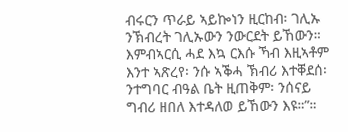ብሩርን ጥራይ ኣይኰነን ዚርከብ፡ ገሊኡ ንኽብረት ገሊኡውን ንውርደት ይኸውን። እምብኣርሲ ሓደ እኳ ርእሱ ኻብ እዚኣቶም እንተ ኣጽረየ፡ ንሱ ኣቕሓ ኽብሪ እተቐደሰ፡ ንተግባር ብዓል ቤት ዚጠቅም፡ ንሰናይ ግብሪ ዘበለ እተዳለወ ይኸውን እዩ።”።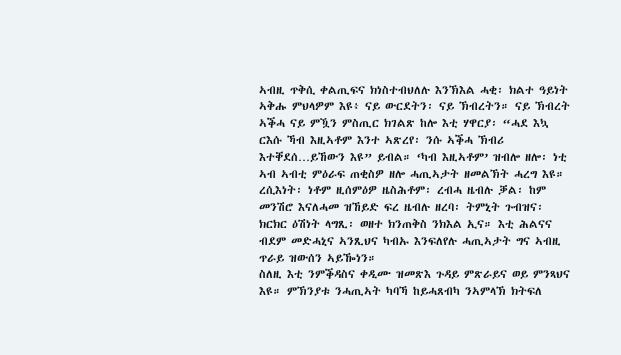ኣብዚ ጥቅሲ ቀልጢፍና ክነስተብህለሉ እንኽእል ሓቂ፡ ክልተ ዓይነት ኣቅሑ ምህላዎም እዩ፥ ናይ ውርደትን፡ ናይ ኽብረትን። ናይ ኽብረት ኣቕሓ ናይ ምዃን ምስጢር ክገልጽ ከሎ እቲ ሃዋርያ፡ “ሓደ እኳ ርእሱ ኻብ እዚኣቶም እንተ ኣጽረየ፡ ንሱ ኣቕሓ ኽብሪ እተቐደሰ…ይኸውን እዩ” ይብል። ‘ካብ እዚኣቶም’ ዝብሎ ዘሎ፡ ነቲ ኣብ ኣብቲ ምዕራፍ ጠቂስዎ ዘሎ ሓጢኣታት ዘመልኽት ሓረግ እዩ። ረሲእነት፡ ነቶም ዚሰምዕዎ ዜስሕቶም፡ ረብሓ ዜብሉ ቓል፡ ከም መንሽሮ እናለሓመ ዝኸይድ ፍረ ዜብሉ ዘረባ፡ ትምኒት ጉብዝና፡ ክርክር ዕሽነት ላግጺ፡ ወዘተ ክንጠቅስ ንክእል ኢና። እቲ ሕልናና ብደም መድሓኒና ኣንጺህና ካብኡ እንፍለየሉ ሓጢኣታት ግና ኣብዚ ጥራይ ዝውሰን ኣይዀነን።
ስለዚ እቲ ንምቕዳስና ቀዲሙ ዝመጽእ ጉዳይ ምጽራይና ወይ ምንጻህና እዩ። ምኽንያቱ ንሓጢኣት ካባኻ ከይሓጸብካ ንኣምላኽ ክትፍለ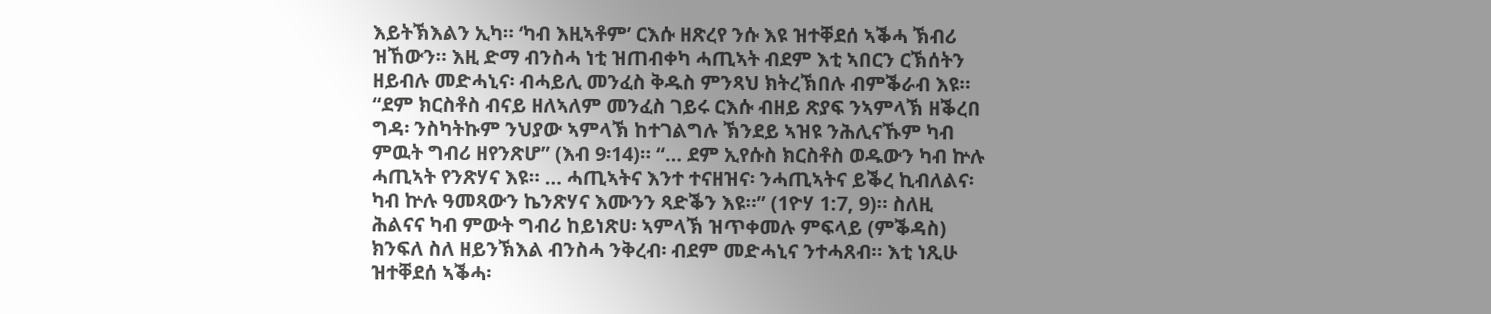እይትኽእልን ኢካ። ‘ካብ እዚኣቶም’ ርእሱ ዘጽረየ ንሱ እዩ ዝተቐደሰ ኣቕሓ ኽብሪ ዝኸውን። እዚ ድማ ብንስሓ ነቲ ዝጠብቀካ ሓጢኣት ብደም እቲ ኣበርን ርኽሰትን ዘይብሉ መድሓኒና፡ ብሓይሊ መንፈስ ቅዱስ ምንጻህ ክትረኽበሉ ብምቕራብ እዩ። “ደም ክርስቶስ ብናይ ዘለኣለም መንፈስ ገይሩ ርእሱ ብዘይ ጽያፍ ንኣምላኽ ዘቕረበ ግዳ፡ ንስካትኩም ንህያው ኣምላኽ ከተገልግሉ ኽንደይ ኣዝዩ ንሕሊናኹም ካብ ምዉት ግብሪ ዘየንጽሆ” (እብ 9፡14)። “… ደም ኢየሱስ ክርስቶስ ወዱውን ካብ ኵሉ ሓጢኣት የንጽሃና እዩ። … ሓጢኣትና እንተ ተናዘዝና፡ ንሓጢኣትና ይቕረ ኪብለልና፡ ካብ ኵሉ ዓመጻውን ኬንጽሃና እሙንን ጻድቕን እዩ።” (1ዮሃ 1:7, 9)። ስለዚ ሕልናና ካብ ምውት ግብሪ ከይነጽሀ፡ ኣምላኽ ዝጥቀመሉ ምፍላይ (ምቕዳስ) ክንፍለ ስለ ዘይንኽእል ብንስሓ ንቅረብ፡ ብደም መድሓኒና ንተሓጸብ። እቲ ነጺሁ ዝተቐደሰ ኣቕሓ፡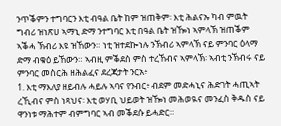ንጥቕምን ተግባርን እቲ ብዓል ቤት ከም ዝጠቅም፡ እቲ ሕልናኡ ካብ ምዉት ግብሪ ዝነጽሀ ኣማኒ ድማ ንተግባር እቲ በዓል ቤት ዝዀነ ኣምላኽ ዝጠቕም ኣቕሓ ኽብሪ እዩ ዝኸውን። ነቲ ዝተደኰነሉ ንኽብሪ ኣምላኽ ናይ ምንባር ዕላማ ድማ ብቁዕ ይኸውን። ኣብዚ ምቕደስ ምስ ተረኸብና ኣምላኽ፡ ኣብቲ ንኽብሩ ናይ ምንባር መስርሕ ዘሕልፈና ደረጃታት ንርአ፥
1. እቲ ማእለያ ዘይብሉ ሓይሉ ኣባና የንብር፥ ብደም መድሓኒና ሕድገት ሓጢኣት ረኺብና ምስ ነጻህና፡ እቲ ወሃቢ ህይወት ዝዀነ መሕወዪና መንፈስ ቅዱስ ናይ ዋንነቱ ማሕተም ብምግባር ኣብ መቕደሱ ይሓድር።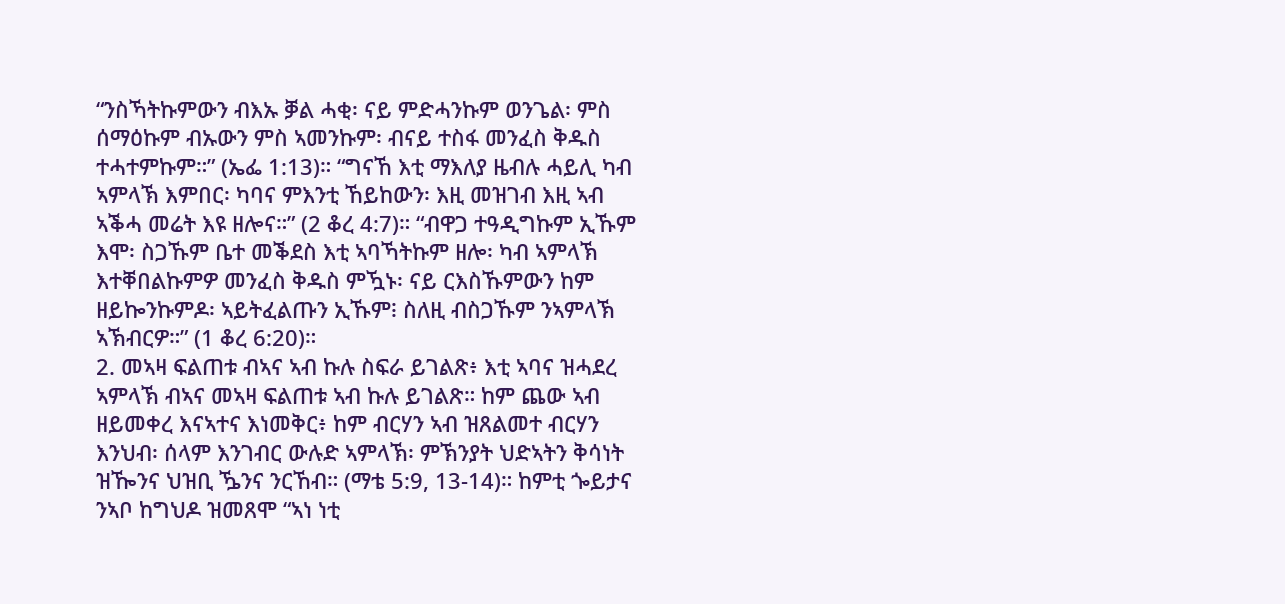“ንስኻትኩምውን ብእኡ ቓል ሓቂ፡ ናይ ምድሓንኩም ወንጌል፡ ምስ ሰማዕኩም ብኡውን ምስ ኣመንኩም፡ ብናይ ተስፋ መንፈስ ቅዱስ ተሓተምኩም።” (ኤፌ 1:13)። “ግናኸ እቲ ማእለያ ዜብሉ ሓይሊ ካብ ኣምላኽ እምበር፡ ካባና ምእንቲ ኸይከውን፡ እዚ መዝገብ እዚ ኣብ ኣቕሓ መሬት እዩ ዘሎና።” (2 ቆረ 4:7)። “ብዋጋ ተዓዲግኩም ኢኹም እሞ፡ ስጋኹም ቤተ መቕደስ እቲ ኣባኻትኩም ዘሎ፡ ካብ ኣምላኽ እተቐበልኩምዎ መንፈስ ቅዱስ ምዃኑ፡ ናይ ርእስኹምውን ከም ዘይኰንኩምዶ፡ ኣይትፈልጡን ኢኹም፧ ስለዚ ብስጋኹም ንኣምላኽ ኣኽብርዎ።” (1 ቆረ 6:20)።
2. መኣዛ ፍልጠቱ ብኣና ኣብ ኩሉ ስፍራ ይገልጽ፥ እቲ ኣባና ዝሓደረ ኣምላኽ ብኣና መኣዛ ፍልጠቱ ኣብ ኩሉ ይገልጽ። ከም ጨው ኣብ ዘይመቀረ እናኣተና እነመቅር፥ ከም ብርሃን ኣብ ዝጸልመተ ብርሃን እንህብ፡ ሰላም እንገብር ውሉድ ኣምላኽ፡ ምኽንያት ህድኣትን ቅሳነት ዝዀንና ህዝቢ ዄንና ንርኸብ። (ማቴ 5:9, 13-14)። ከምቲ ጐይታና ንኣቦ ከግህዶ ዝመጸሞ “ኣነ ነቲ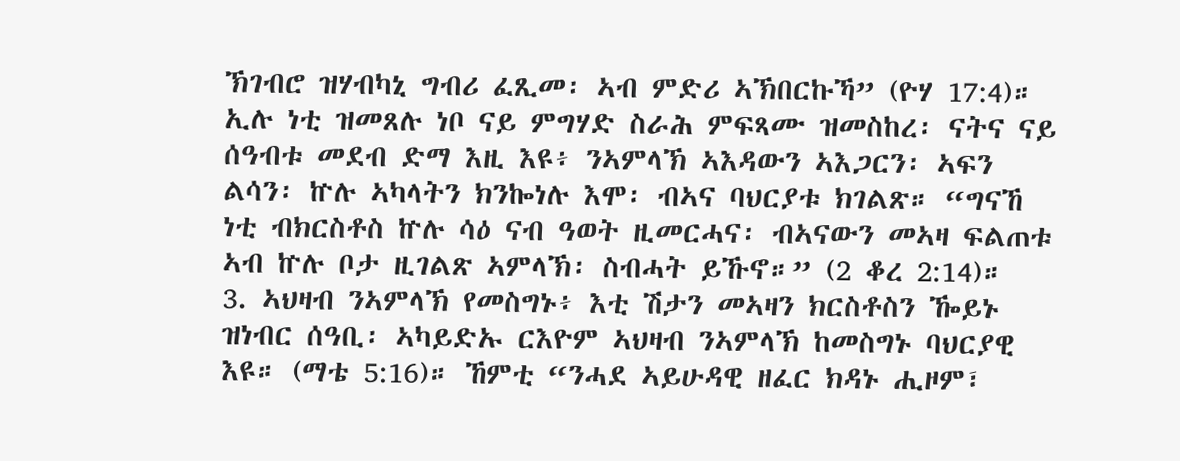ኽገብሮ ዝሃብካኒ ግብሪ ፈጺመ፡ ኣብ ምድሪ ኣኽበርኩኻ” (ዮሃ 17:4)። ኢሉ ነቲ ዝመጸሉ ነቦ ናይ ምግሃድ ስራሕ ምፍጻሙ ዝመስከረ፡ ናትና ናይ ሰዓብቱ መደብ ድማ እዚ እዩ፥ ንኣምላኽ ኣእዳውን ኣእጋርን፡ ኣፍን ልሳን፡ ኵሉ ኣካላትን ክንኰነሉ እሞ፡ ብኣና ባህርያቱ ክገልጽ። “ግናኸ ነቲ ብክርስቶስ ኵሉ ሳዕ ናብ ዓወት ዚመርሓና፡ ብኣናውን መኣዛ ፍልጠቱ ኣብ ኵሉ ቦታ ዚገልጽ ኣምላኽ፡ ስብሓት ይኹኖ።” (2 ቆረ 2:14)።
3. ኣህዛብ ንኣምላኽ የመስግኑ፥ እቲ ሽታን መኣዛን ክርስቶስን ዀይኑ ዝነብር ሰዓቢ፡ ኣካይድኡ ርእዮም ኣህዛብ ንኣምላኽ ከመስግኑ ባህርያዊ እዩ። (ማቴ 5:16)። ኸምቲ “ንሓደ ኣይሁዳዊ ዘፈር ክዳኑ ሒዞም፣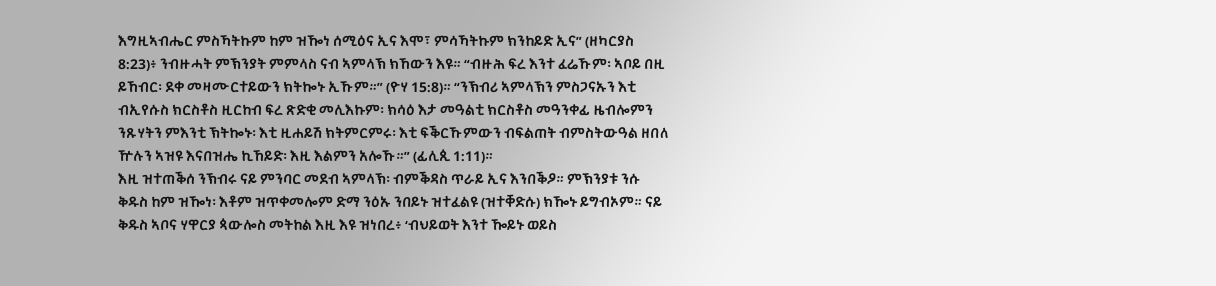እግዚኣብሔር ምስኻትኩም ከም ዝዀነ ሰሚዕና ኢና እሞ፣ ምሳኻትኩም ክንከይድ ኢና” (ዘካርያስ 8:23)፥ ንብዙሓት ምኽንያት ምምላስ ናብ ኣምላኽ ክኸውን እዩ። “ብዙሕ ፍረ እንተ ፈሬኹም፡ ኣቦይ በዚ ይኸብር፡ ደቀ መዛሙርተይውን ክትኰኑ ኢኹም።” (ዮሃ 15:8)። “ንኽብሪ ኣምላኽን ምስጋናኡን እቲ ብኢየሱስ ክርስቶስ ዚርከብ ፍረ ጽድቂ መሊእኩም፡ ክሳዕ እታ መዓልቲ ክርስቶስ መዓንቀፊ ዜብሎምን ንጹሃትን ምእንቲ ኽትኰኑ፡ እቲ ዚሐይሽ ክትምርምሩ፡ እቲ ፍቕርኹምውን ብፍልጠት ብምስትውዓል ዘበለ ዅሉን ኣዝዩ እናበዝሔ ኪኸይድ፡ እዚ እልምን አሎኹ።” (ፊሊጲ 1:11)።
እዚ ዝተጠቕሰ ንኽብሩ ናይ ምንባር መደብ ኣምላኽ፡ ብምቕዳስ ጥራይ ኢና እንበቕዖ። ምኽንያቱ ንሱ ቅዱስ ከም ዝዀነ፡ እቶም ዝጥቀመሎም ድማ ንዕኡ ንበይኑ ዝተፈልዩ (ዝተቐድሱ) ክዀኑ ይግብኦም። ናይ ቅዱስ ኣቦና ሃዋርያ ጳውሎስ መትከል እዚ እዩ ዝነበረ፥ ‘ብህይወት እንተ ዀይኑ ወይስ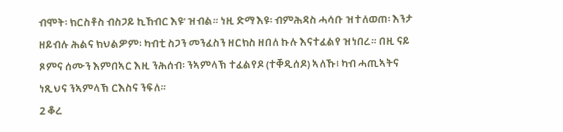ብሞት፡ ክርስቶስ ብስጋይ ኪኸብር እዩ’ ዝብል። ነዚ ድማ እዩ፡ ብምሕዳስ ሓሳቡ ዝተለወጠ፡ እንታ ዘይብሉ ሕልና ክህልዎም፡ ካብቲ ስጋን መንፈስን ዘርክስ ዘበለ ኩሉ እናተፈልየ ዝነበረ። በዚ ናይ ጾምና ሰሙን እምበኣር እዚ ንሕሰብ፡ ንኣምላኽ ተፈልየዶ (ተቐዲሰዶ) ኣለኹ፧ ካብ ሓጢኣትና ነጺህና ንኣምላኽ ርእስና ንፍለ።
2 ቆረ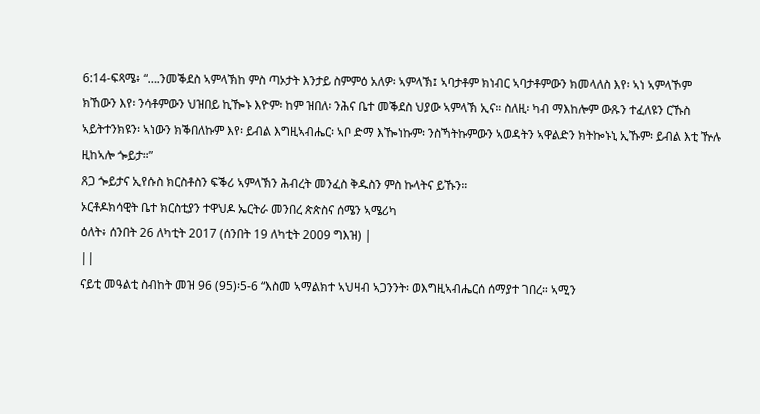6:14-ፍጻሜ፥ “….ንመቕደስ ኣምላኽከ ምስ ጣኦታት እንታይ ስምምዕ አለዎ፡ ኣምላኽ፤ ኣባታቶም ክነብር ኣባታቶምውን ክመላለስ እየ፡ ኣነ ኣምላኾም ክኸውን እየ፡ ንሳቶምውን ህዝበይ ኪዀኑ እዮም፡ ከም ዝበለ፡ ንሕና ቤተ መቕደስ ህያው ኣምላኽ ኢና። ስለዚ፡ ካብ ማእከሎም ውጹን ተፈለዩን ርኹስ ኣይትተንክዩን፡ ኣነውን ክቕበለኩም እየ፡ ይብል እግዚኣብሔር፡ ኣቦ ድማ እዀነኩም፡ ንስኻትኩምውን ኣወዳትን ኣዋልድን ክትኰኑኒ ኢኹም፡ ይብል እቲ ዅሉ ዚከኣሎ ጐይታ።”
ጸጋ ጐይታና ኢየሱስ ክርስቶስን ፍቕሪ ኣምላኽን ሕብረት መንፈስ ቅዱስን ምስ ኩላትና ይኹን።
ኦርቶዶክሳዊት ቤተ ክርስቲያን ተዋህዶ ኤርትራ መንበረ ጵጵስና ሰሜን ኣሜሪካ
ዕለት፥ ሰንበት 26 ለካቲት 2017 (ሰንበት 19 ለካቲት 2009 ግእዝ) |
||
ናይቲ መዓልቲ ስብከት መዝ 96 (95)፡5-6 “እስመ ኣማልክተ ኣህዛብ ኣጋንንት፡ ወእግዚኣብሔርሰ ሰማያተ ገበረ። ኣሚን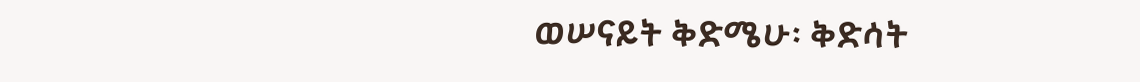ወሠናይት ቅድሜሁ፡ ቅድሳት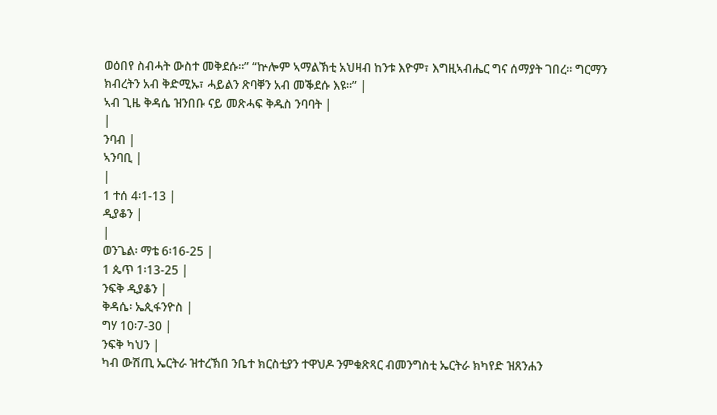ወዕበየ ስብሓት ውስተ መቅደሱ።” “ኵሎም ኣማልኽቲ አህዛብ ከንቱ እዮም፣ እግዚኣብሔር ግና ሰማያት ገበረ። ግርማን ክብረትን አብ ቅድሚኡ፣ ሓይልን ጽባቐን አብ መቕደሱ እዩ።” |
ኣብ ጊዜ ቅዳሴ ዝንበቡ ናይ መጽሓፍ ቅዱስ ንባባት |
|
ንባብ |
ኣንባቢ |
|
1 ተሰ 4፡1-13 |
ዲያቆን |
|
ወንጌል፡ ማቴ 6፡16-25 |
1 ጴጥ 1፡13-25 |
ንፍቅ ዲያቆን |
ቅዳሴ፡ ኤጲፋንዮስ |
ግሃ 10፡7-30 |
ንፍቅ ካህን |
ካብ ውሽጢ ኤርትራ ዝተረኽበ ንቤተ ክርስቲያን ተዋህዶ ንምቁጽጻር ብመንግስቲ ኤርትራ ክካየድ ዝጸንሐን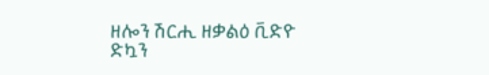ዘሎን ሽርሒ ዘቃልዕ ቪድዮ
ድኳን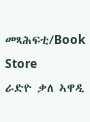መጻሕፍቲ/Book Store
ራድዮ ቃለ ኣዋዲ